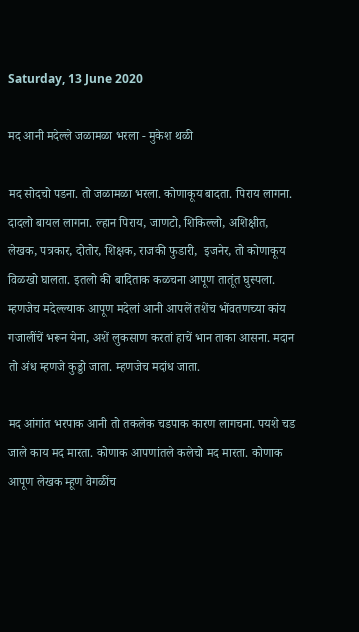Saturday, 13 June 2020

मद आनी मदेल्ले जळामळा भरला - मुकेश थळी

मद सोदचो पडना. तो जळामळा भरला. कोणाकूय बादता. पिराय लागना. दादलो बायल लागना. ल्हान पिराय, जाणटो, शिकिल्लो, अशिक्षीत, लेखक, पत्रकार, दोतोर, शिक्षक, राजकी फुडारी,  इजनेर, तो कोणाकूय विळखो घालता. इतलो की बादिताक कळचना आपूण तातूंत घुस्पला. म्हणजेच मदेल्ल्याक आपूण मदेलां आनी आपलें तशेंच भोंवतणच्या कांय गजालींचें भरून येना, अशें लुकसाण करतां हाचें भान ताका आसना. मदान तो अंध म्हणजे कुड्डो जाता. म्हणजेच मदांध जाता.

मद आंगांत भरपाक आनी तो तकलेक चडपाक कारण लागचना. पयशे चड जाले काय मद मारता. कोणाक आपणांतले कलेचो मद मारता. कोणाक आपूण लेखक म्हूण वेगळींच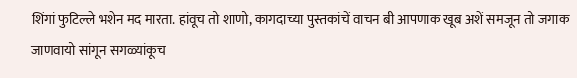शिंगां फुटिल्ले भशेन मद मारता. हांवूच तो शाणो, कागदाच्या पुस्तकांचें वाचन बी आपणाक खूब अशें समजून तो जगाक जाणवायो सांगून सगळ्यांकूच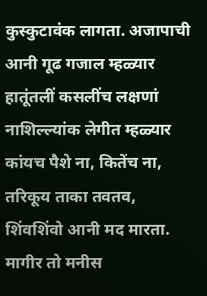कुस्कुटावंक लागता. अजापाची आनी गूढ गजाल म्हळ्यार हातूंतलीं कसलींच लक्षणां नाशिल्ल्यांक लेगीत म्हळ्यार कांयच पैशे ना, कितेंच ना, तरिकूय ताका तवतव, शिंवशिंवो आनी मद मारता. मागीर तो मनीस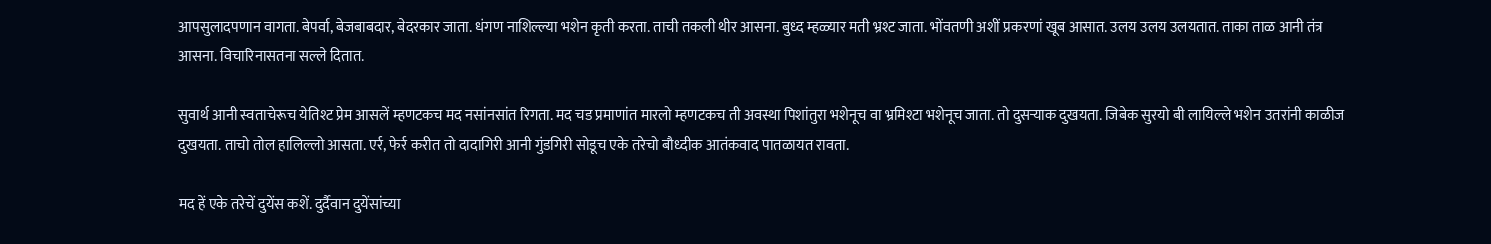आपसुलादपणान वागता. बेपर्वा, बेजबाबदार, बेदरकार जाता. धंगण नाशिल्ल्या भशेन कृती करता. ताची तकली थीर आसना. बुध्द म्हळ्यार मती भ्रश्ट जाता. भोंवतणी अशीं प्रकरणां खूब आसात. उलय उलय उलयतात. ताका ताळ आनी तंत्र आसना. विचारिनासतना सल्ले दितात.

सुवार्थ आनी स्वताचेरूच येतिश्ट प्रेम आसलें म्हणटकच मद नसांनसांत रिगता. मद चड प्रमाणांत मारलो म्हणटकच ती अवस्था पिशांतुरा भशेनूच वा भ्रमिश्टा भशेनूच जाता. तो दुसऱ्याक दुखयता. जिबेक सुरयो बी लायिल्ले भशेन उतरांनी काळीज दुखयता. ताचो तोल हालिल्लो आसता. एर्र, फेर्र करीत तो दादागिरी आनी गुंडगिरी सोडूच एके तरेचो बौध्दीक आतंकवाद पातळायत रावता.

मद हें एके तरेचें दुयेंस कशें. दुर्दैवान दुयेंसांच्या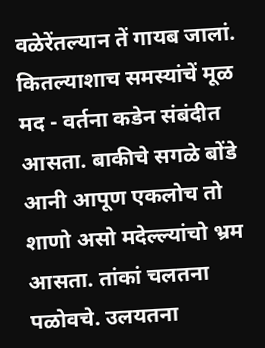वळेरेंतल्यान तें गायब जालां. कितल्याशाच समस्यांचें मूळ मद - वर्तना कडेन संबंदीत आसता. बाकीचे सगळे बोंडे आनी आपूण एकलोच तो शाणो असो मदेल्ल्यांचो भ्रम आसता. तांकां चलतना पळोवचे. उलयतना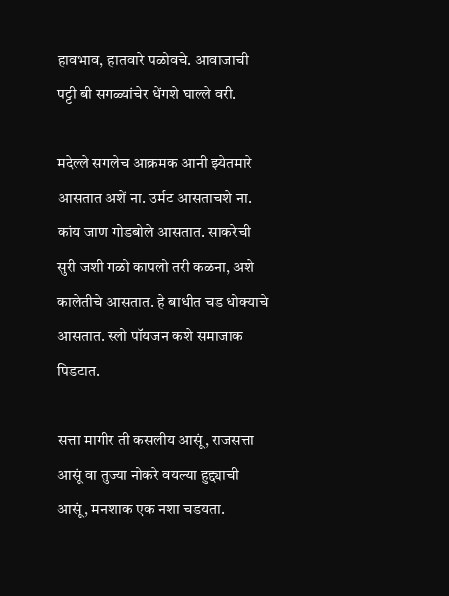हावभाव, हातवारे पळोवचे. आवाजाची पट्टी बी सगळ्यांचेर धेंगशे घाल्ले वरी.

मदेल्ले सगलेच आक्रमक आनी झ्येतमारे आसतात अशें ना. उर्मट आसताचशे ना. कांय जाण गोडबोले आसतात. साकरेची सुरी जशी गळो कापलो तरी कळना, अशे कालेतीचे आसतात. हे बाधीत चड धोक्याचे आसतात. स्लो पॉयजन कशे समाजाक पिडटात.

सत्ता मागीर ती कसलीय आसूं, राजसत्ता आसूं वा तुज्या नोकरे वयल्या हुद्द्याची आसूं, मनशाक एक नशा चडयता.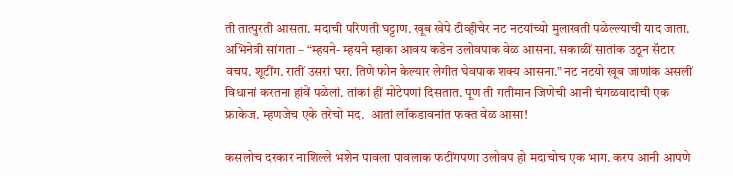ती तात्पुरती आसता. मदाची परिणती घट्टाण. खूब खेपे टीव्हीचेर नट नटयांच्यो मुलाखती पळेल्ल्याची याद जाता. अभिनेत्री सांगता – “म्हयने- म्हयने म्हाका आवय कडेन उलोवपाक वेळ आसना. सकाळीं सातांक उठून सॅटार वचप. शूटींग. रातीं उसरां घरा. तिणे फोन केल्यार लेगीत घेवपाक शक्य आसना.” नट नटयो खूब जाणांक असलीं विधानां करतना हांवें पळेलां. तांकां हीं मोटेपणां दिसतात. पूण ती गतीमान जिणेची आनी चंगळवादाची एक फ्राकेज. म्हणजेच एके तरेचो मद.  आतां लॉकडावनांत फक्त वेळ आसा!

कसलोच दरकार नाशिल्ले भशेन पावला पावलाक फटींगपणा उलोवप हो मदाचोच एक भाग. करप आनी आपणे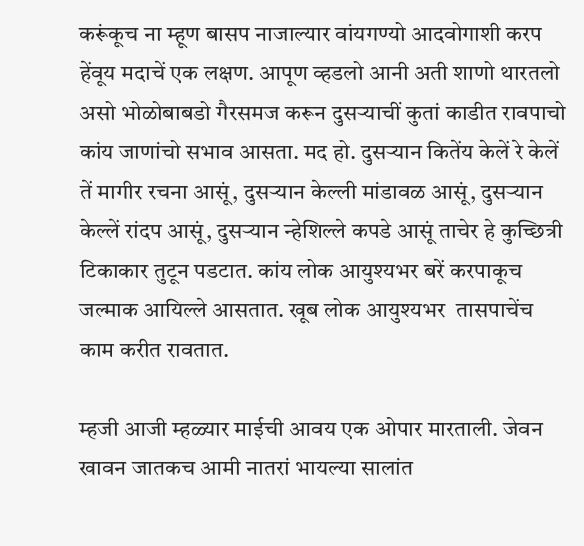करूंकूच ना म्हूण बासप नाजाल्यार वांयगण्यो आदवोगाशी करप हेंवूय मदाचें एक लक्षण. आपूण व्हडलो आनी अती शाणो थारतलो असो भोळोबाबडो गैरसमज करून दुसऱ्याचीं कुतां काडीत रावपाचो कांय जाणांचो सभाव आसता. मद हो. दुसऱ्यान कितेंय केलें रे केलें तें मागीर रचना आसूं, दुसऱ्यान केल्ली मांडावळ आसूं, दुसऱ्यान केल्लें रांदप आसूं, दुसऱ्यान न्हेशिल्ले कपडे आसूं ताचेर हे कुच्छित्री टिकाकार तुटून पडटात. कांय लोक आयुश्यभर बरें करपाकूच जल्माक आयिल्ले आसतात. खूब लोक आयुश्यभर  तासपाचेंच काम करीत रावतात.

म्हजी आजी म्हळ्यार माईची आवय एक ओपार मारताली. जेवन खावन जातकच आमी नातरां भायल्या सालांत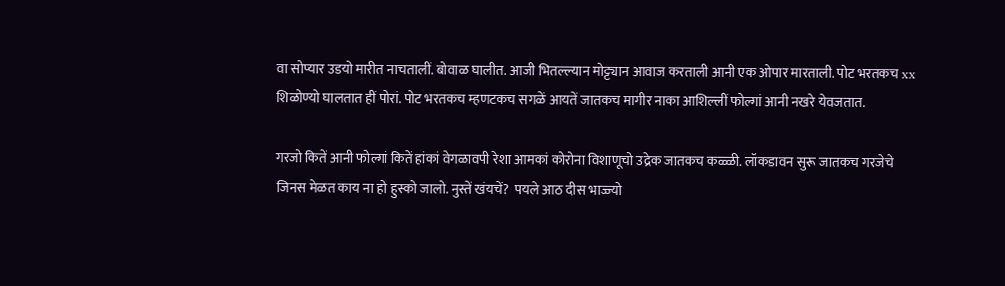वा सोप्यार उडयो मारीत नाचतालीं. बोवाळ घालीत. आजी भितल्ल्यान मोट्ट्यान आवाज करताली आनी एक ओपार मारताली. पोट भरतकच xx शिळोण्यो घालतात हीं पोरां. पोट भरतकच म्हणटकच सगळें आयतें जातकच मागीर नाका आशिल्लीं फोल्गां आनी नखरे येवजतात.

गरजो कितें आनी फोल्गां कितें हांकां वेगळावपी रेशा आमकां कोरोना विशाणूचो उद्रेक जातकच कळ्ळी. लॉकडावन सुरू जातकच गरजेचे जिनस मेळत काय ना हो हुस्को जालो. नुस्तें खंयचें?  पयले आठ दीस भाज्ज्यो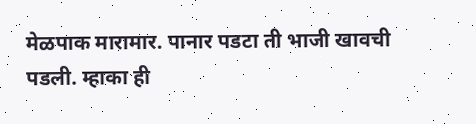मेळपाक मारामार. पानार पडटा ती भाजी खावची पडली. म्हाका ही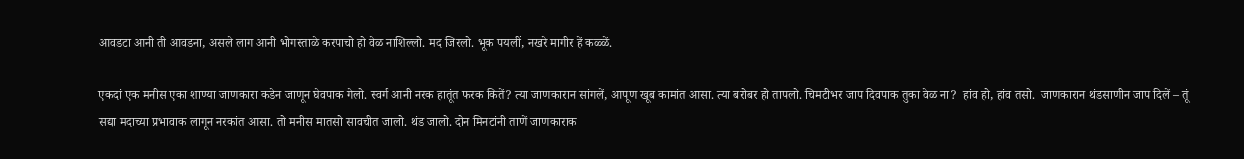आवडटा आनी ती आवडना, असले लाग आनी भोगस्ताळे करपाचो हो वेळ नाशिल्लो. मद जिरलो. भूक पयलीं, नखरे मागीर हें कळ्ळें.

एकदां एक मनीस एका शाण्या जाणकारा कडेन जाणून घेवपाक गेलो. स्वर्ग आनी नरक हातूंत फरक कितें? त्या जाणकारान सांगलें, आपूण खूब कामांत आसा. त्या बरोबर हो तापलो. चिमटीभर जाप दिवपाक तुका वेळ ना?  हांव हो, हांव तसो.  जाणकारान थंडसाणीन जाप दिलें – तूं सद्या मदाच्या प्रभावाक लागून नरकांत आसा. तो मनीस मातसो सावचीत जालो. थंड जालो. दोन मिनटांनी ताणें जाणकाराक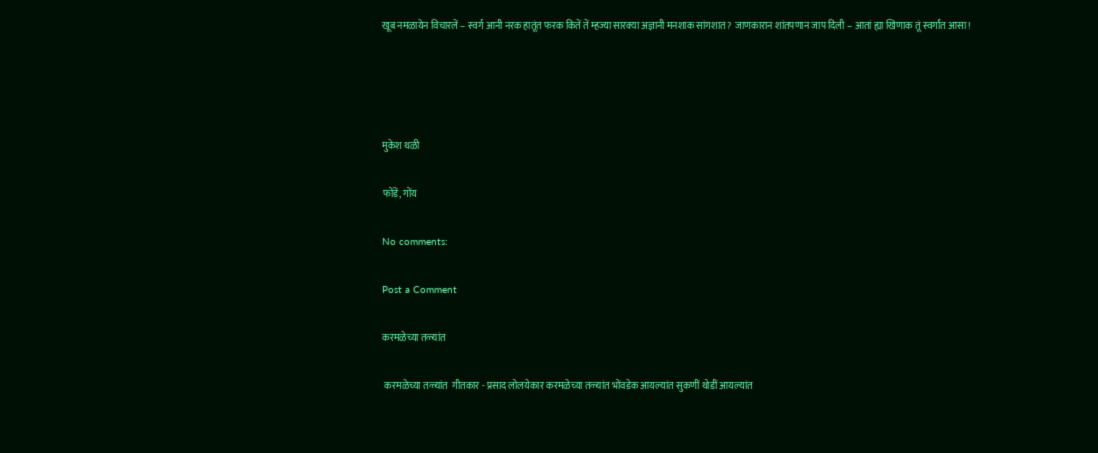खूब नमळायेन विचारलें – स्वर्ग आनी नरक हातूंत फरक कितें तें म्हज्या सारक्या अज्ञानी मनशाक सांगशात?  जाणकारान शांतपणान जाप दिली – आतां ह्या खिणाक तूं स्वर्गांत आसा!




मुकेश थळी

फोंडें, गोंय

No comments:

Post a Comment

करमळेच्या तळ्यांत

 करमळेच्या तळ्यांत  गीतकार - प्रसाद लोलयेकार करमळेच्या तळ्यांत भोंवडेक आयल्यांत सुकणीं थोडीं आयल्यांत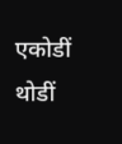एकोडीं थोडीं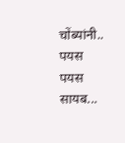चोंब्यांनी.. पयस पयस सायब...